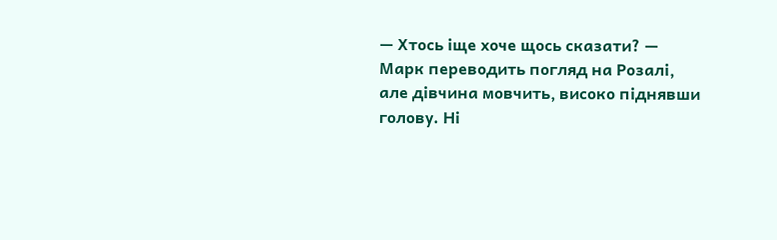— Хтось іще хоче щось сказати? — Марк переводить погляд на Розалі, але дівчина мовчить, високо піднявши голову. Ні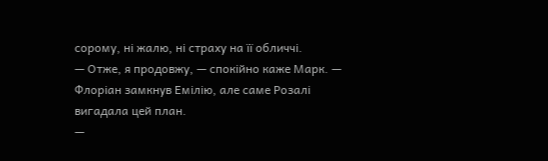сорому, ні жалю, ні страху на її обличчі.
— Отже, я продовжу, — спокійно каже Марк. — Флоріан замкнув Емілію, але саме Розалі вигадала цей план.
—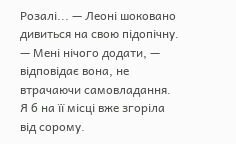Розалі... — Леоні шоковано дивиться на свою підопічну.
— Мені нічого додати, — відповідає вона, не втрачаючи самовладання.
Я б на її місці вже згоріла від сорому.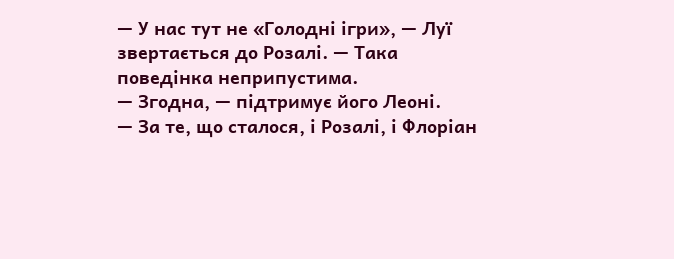— У нас тут не «Голодні ігри», — Луї звертається до Розалі. — Така поведінка неприпустима.
— Згодна, — підтримує його Леоні.
— За те, що сталося, і Розалі, і Флоріан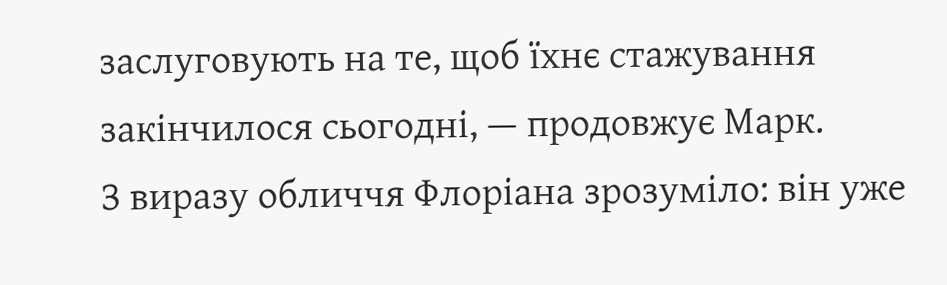заслуговують на те, щоб їхнє стажування закінчилося сьогодні, — продовжує Марк.
З виразу обличчя Флоріана зрозуміло: він уже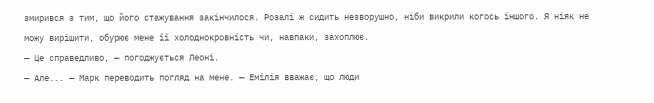змирився з тим, що його стажування закінчилося. Розалі ж сидить незворушно, ніби викрили когось іншого. Я ніяк не можу вирішити, обурює мене її холоднокровність чи, навпаки, захоплює.
— Це справедливо, — погоджується Леоні.
— Але... — Марк переводить погляд на мене. — Емілія вважає, що люди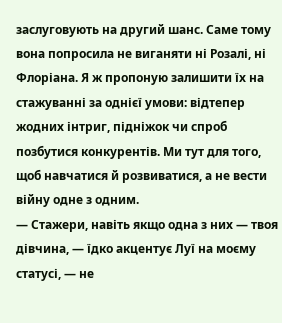заслуговують на другий шанс. Саме тому вона попросила не виганяти ні Розалі, ні Флоріана. Я ж пропоную залишити їх на стажуванні за однієї умови: відтепер жодних інтриг, підніжок чи спроб позбутися конкурентів. Ми тут для того, щоб навчатися й розвиватися, а не вести війну одне з одним.
— Стажери, навіть якщо одна з них — твоя дівчина, — їдко акцентує Луї на моєму статусі, — не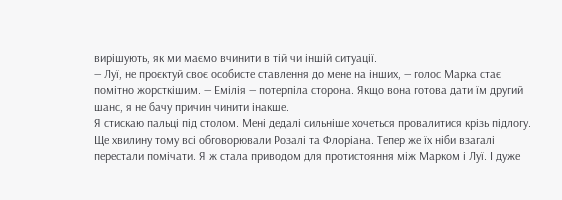вирішують, як ми маємо вчинити в тій чи іншій ситуації.
— Луї, не проєктуй своє особисте ставлення до мене на інших, — голос Марка стає помітно жорсткішим. — Емілія — потерпіла сторона. Якщо вона готова дати їм другий шанс, я не бачу причин чинити інакше.
Я стискаю пальці під столом. Мені дедалі сильніше хочеться провалитися крізь підлогу.
Ще хвилину тому всі обговорювали Розалі та Флоріана. Тепер же їх ніби взагалі перестали помічати. Я ж стала приводом для протистояння між Марком і Луї. І дуже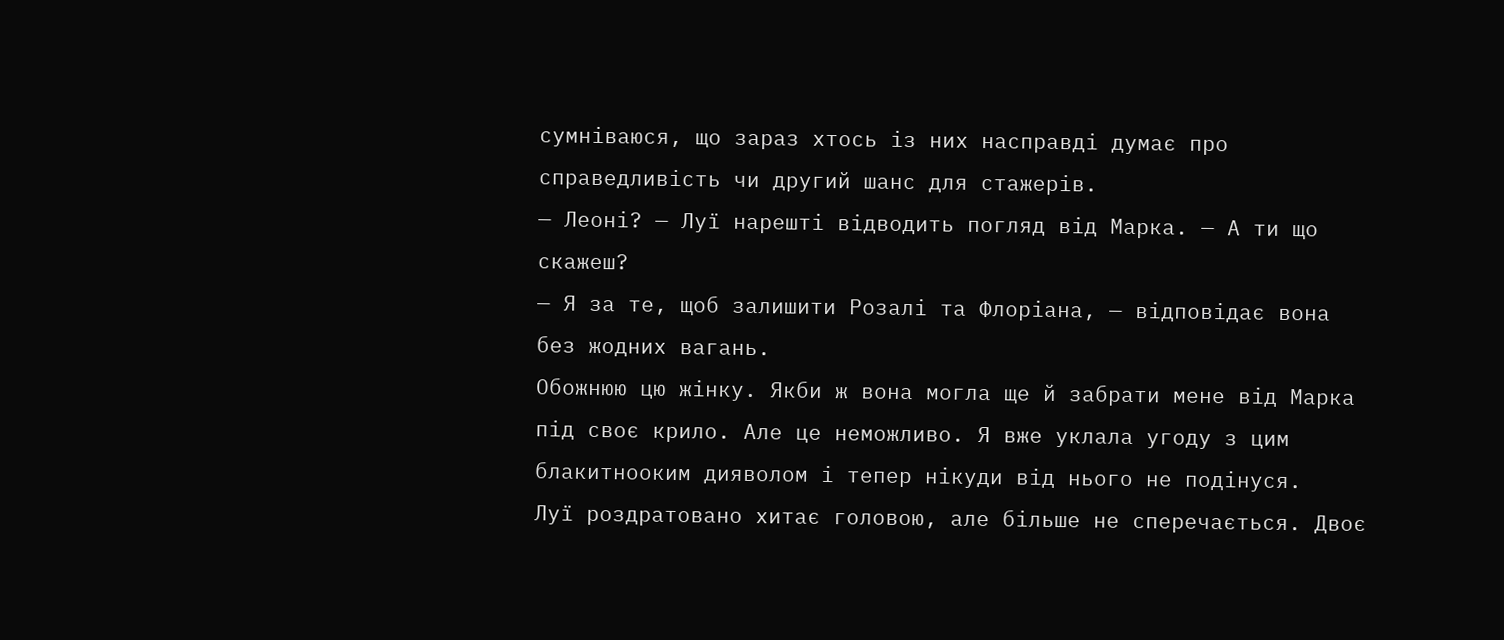сумніваюся, що зараз хтось із них насправді думає про справедливість чи другий шанс для стажерів.
— Леоні? — Луї нарешті відводить погляд від Марка. — А ти що скажеш?
— Я за те, щоб залишити Розалі та Флоріана, — відповідає вона без жодних вагань.
Обожнюю цю жінку. Якби ж вона могла ще й забрати мене від Марка під своє крило. Але це неможливо. Я вже уклала угоду з цим блакитнооким дияволом і тепер нікуди від нього не подінуся.
Луї роздратовано хитає головою, але більше не сперечається. Двоє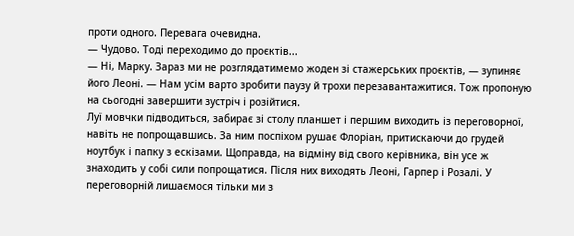проти одного. Перевага очевидна.
— Чудово. Тоді переходимо до проєктів...
— Ні, Марку. Зараз ми не розглядатимемо жоден зі стажерських проєктів, — зупиняє його Леоні. — Нам усім варто зробити паузу й трохи перезавантажитися. Тож пропоную на сьогодні завершити зустріч і розійтися.
Луї мовчки підводиться, забирає зі столу планшет і першим виходить із переговорної, навіть не попрощавшись. За ним поспіхом рушає Флоріан, притискаючи до грудей ноутбук і папку з ескізами. Щоправда, на відміну від свого керівника, він усе ж знаходить у собі сили попрощатися. Після них виходять Леоні, Гарпер і Розалі. У переговорній лишаємося тільки ми з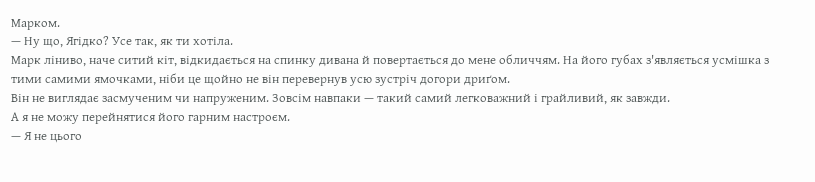Марком.
— Ну що, Ягідко? Усе так, як ти хотіла.
Марк ліниво, наче ситий кіт, відкидається на спинку дивана й повертається до мене обличчям. На його губах з'являється усмішка з тими самими ямочками, ніби це щойно не він перевернув усю зустріч догори дриґом.
Він не виглядає засмученим чи напруженим. Зовсім навпаки — такий самий легковажний і грайливий, як завжди.
А я не можу перейнятися його гарним настроєм.
— Я не цього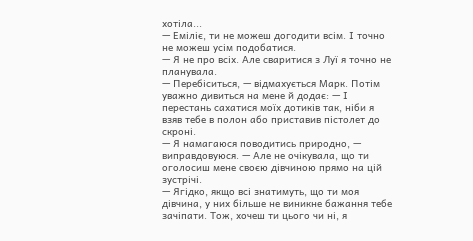хотіла...
— Еміліє, ти не можеш догодити всім. І точно не можеш усім подобатися.
— Я не про всіх. Але сваритися з Луї я точно не планувала.
— Перебіситься, — відмахується Марк. Потім уважно дивиться на мене й додає: — І перестань сахатися моїх дотиків так, ніби я взяв тебе в полон або приставив пістолет до скроні.
— Я намагаюся поводитись природно, — виправдовуюся. — Але не очікувала, що ти оголосиш мене своєю дівчиною прямо на цій зустрічі.
— Ягідко, якщо всі знатимуть, що ти моя дівчина, у них більше не виникне бажання тебе зачіпати. Тож, хочеш ти цього чи ні, я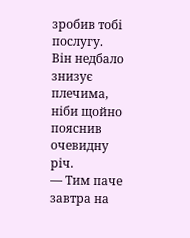зробив тобі послугу.
Він недбало знизує плечима, ніби щойно пояснив очевидну річ.
— Тим паче завтра на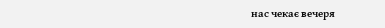нас чекає вечеря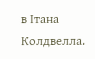в Ітана Колдвелла.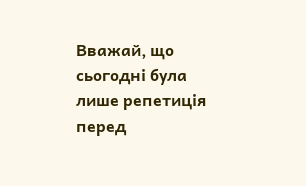Вважай, що сьогодні була лише репетиція перед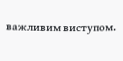важливим виступом.